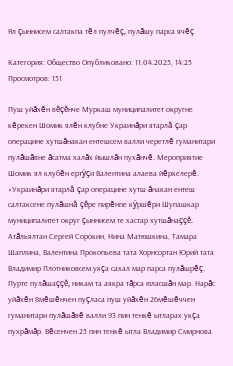Ял çыннисем салтакпа тĕл пулчĕç, пулăшу парса ячĕç

Категория: Общество Опубликовано: 11.04.2025, 14:25 Просмотров: 151

Пуш уйăхĕн вĕçĕнче Муркаш муниципалитет округне кĕрекен Шомик ялĕн клубне Украинăри ятарлă çар операцине хутшăнакан ентешсем валли черетлĕ гуманитари пулăшăвне ăсатма халăх йышлăн пухăнчĕ. Мероприятие Шомик ял клубĕн ертÿçи Валентина алаева йĕркелерĕ. «Украинăри ятарлă çар операцине хутш ăнакан ентеш салтаксене пулăшнă çĕре пирĕнпе кÿршĕри Шупашкар муниципалитет округ çыннисем те хастар хутшăнаççĕ. Атăльялтан Сергей Сорокин, Нина Матюшкина, Тамара Шаплина, Валентина Прокопьева тата Хорнсортан Юрий тата Владимир Плотниковсем укçа сахал мар парса пулăшрĕç. Пурте пулăшаççĕ, никам та аякра тăрса юласшăн мар. Нарăс уйăхĕн 8мĕшĕнчен пуçласа пуш уйăхĕн 26мĕшĕччен гуманитари пулăшăвĕ валли 93 пин тенкĕ ытларах укçа пухрăмăр. Вĕсенчен 25 пин тенкĕ ытла Владимир Смирнова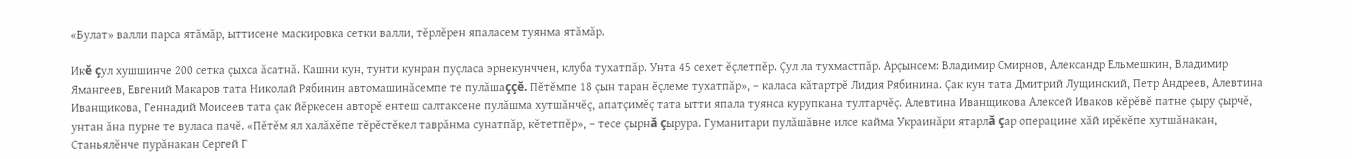«Булат» валли парса ятăмăр, ыттисене маскировка сетки валли, тĕрлĕрен япаласем туянма ятăмăр.

Икĕ çул хушшинче 200 сетка çыхса ăсатнă. Кашни кун, тунти кунран пуçласа эрнекунччен, клуба тухатпăр. Унта 45 сехет ĕçлетпĕр. Çул ла тухмастпăр. Арçынсем: Владимир Смирнов, Александр Ельмешкин, Владимир Ямангеев, Евгений Макаров тата Николай Рябинин автомашинăсемпе те пулăшаççĕ. Пĕтĕмпе 18 çын таран ĕçлеме тухатпăр», – каласа кăтартрĕ Лидия Рябинина. Çак кун тата Дмитрий Лущинский, Петр Андреев, Алевтина Иванщикова, Геннадий Моисеев тата çак йĕркесен авторĕ ентеш салтаксене пулăшма хутшăнчĕç, апатçимĕç тата ытти япала туянса курупкана тултарчĕç. Алевтина Иванщикова Алексей Иваков кĕрĕвĕ патне çыру çырчĕ, унтан ăна пурне те вуласа пачĕ. «Пĕтĕм ял халăхĕпе тĕрĕстĕкел таврăнма сунатпăр, кĕтетпĕр», – тесе çырнă çырура. Гуманитари пулăшăвне илсе кайма Украинăри ятарлă çар операцине хăй ирĕкĕпе хутшăнакан, Станьялĕнче пурăнакан Сергей Г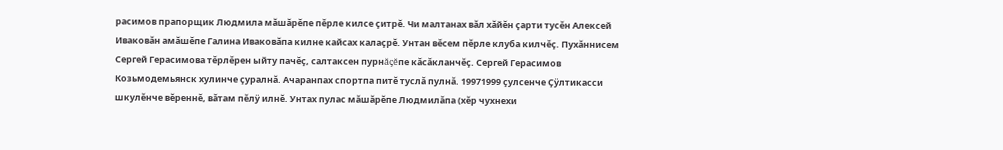расимов прапорщик Людмила мăшăрĕпе пĕрле килсе çитрĕ. Чи малтанах вăл хăйĕн çарти тусĕн Алексей Иваковăн амăшĕпе Галина Иваковăпа килне кайсах калаçрĕ. Унтан вĕсем пĕрле клуба килчĕç. Пухăннисем Сергей Герасимова тĕрлĕрен ыйту пачĕç, салтаксен пурнăçĕпе кăсăкланчĕç. Сергей Герасимов Козьмодемьянск хулинче çуралнă. Ачаранпах спортпа питĕ туслă пулнă. 19971999 çулсенче Çÿлтикасси шкулĕнче вĕреннĕ, вăтам пĕлÿ илнĕ. Унтах пулас мăшăрĕпе Людмилăпа (хĕр чухнехи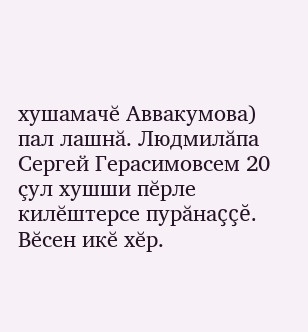хушамачĕ Аввакумова) пал лашнă. Людмилăпа Сергей Герасимовсем 20 çул хушши пĕрле килĕштерсе пурăнаççĕ. Вĕсен икĕ хĕр.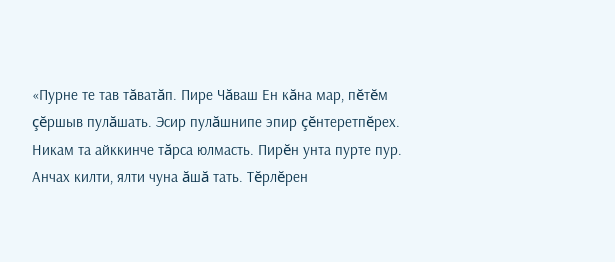«Пурне те тав тăватăп. Пире Чăваш Ен кăна мар, пĕтĕм çĕршыв пулăшать. Эсир пулăшнипе эпир çĕнтеретпĕрех. Никам та айккинче тăрса юлмасть. Пирĕн унта пурте пур. Анчах килти, ялти чуна ăшă тать. Тĕрлĕрен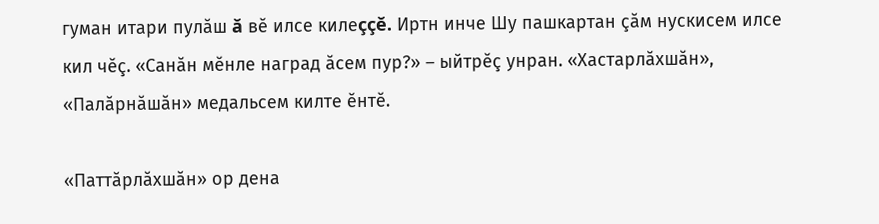гуман итари пулăш ă вĕ илсе килеççĕ. Иртн инче Шу пашкартан çăм нускисем илсе кил чĕç. «Санăн мĕнле наград ăсем пур?» – ыйтрĕç унран. «Хастарлăхшăн», «Палăрнăшăн» медальсем килте ĕнтĕ.

«Паттăрлăхшăн» ор дена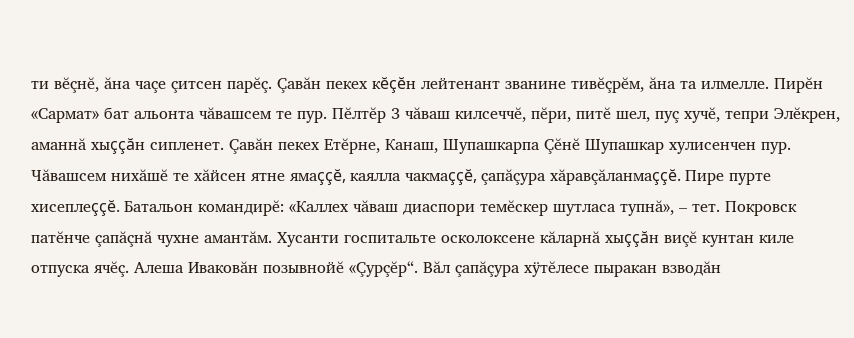ти вĕçнĕ, ăна чаçе çитсен парĕç. Çавăн пекех кĕçĕн лейтенант званине тивĕçрĕм, ăна та илмелле. Пирĕн «Сармат» бат альонта чăвашсем те пур. Пĕлтĕр 3 чăваш килсеччĕ, пĕри, питĕ шел, пуç хучĕ, тепри Элĕкрен, аманнă хыççăн сипленет. Çавăн пекех Етĕрне, Канаш, Шупашкарпа Çĕнĕ Шупашкар хулисенчен пур. Чăвашсем нихăшĕ те хăйсен ятне ямаççĕ, каялла чакмаççĕ, çапăçура хăравçăланмаççĕ. Пире пурте хисеплеççĕ. Батальон командирĕ: «Каллех чăваш диаспори темĕскер шутласа тупнă», – тет. Покровск патĕнче çапăçнă чухне амантăм. Хусанти госпитальте осколоксене кăларнă хыççăн виçĕ кунтан киле отпуска ячĕç. Алеша Иваковăн позывнойĕ «Çурçĕр“. Вăл çапăçура хÿтĕлесе пыракан взводăн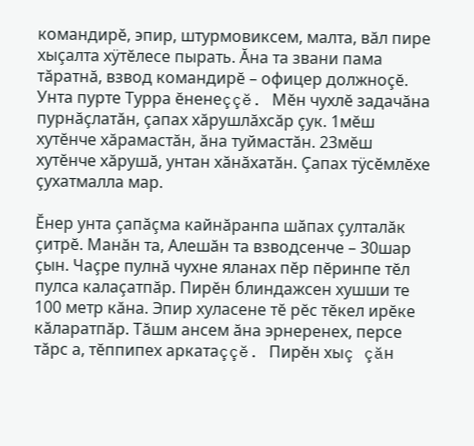командирĕ, эпир, штурмовиксем, малта, вăл пире хыçалта хÿтĕлесе пырать. Ăна та звани пама тăратнă, взвод командирĕ – офицер должноçĕ. Унта пурте Турра ĕненеççĕ. Мĕн чухлĕ задачăна пурнăçлатăн, çапах хăрушлăхсăр çук. 1мĕш хутĕнче хăрамастăн, ăна туймастăн. 23мĕш хутĕнче хăрушă, унтан хăнăхатăн. Çапах тÿсĕмлĕхе çухатмалла мар.

Ĕнер унта çапăçма кайнăранпа шăпах çулталăк çитрĕ. Манăн та, Алешăн та взводсенче – 30шар çын. Чаçре пулнă чухне яланах пĕр пĕринпе тĕл пулса калаçатпăр. Пирĕн блиндажсен хушши те 100 метр кăна. Эпир хуласене тĕ рĕс тĕкел ирĕке кăларатпăр. Тăшм ансем ăна эрнеренех, персе тăрс а, тĕппипех аркатаççĕ. Пирĕн хыç çăн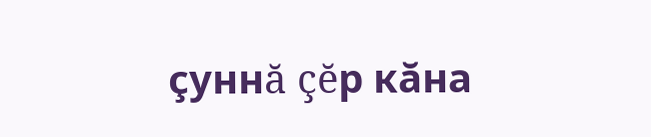çуннă çĕр кăна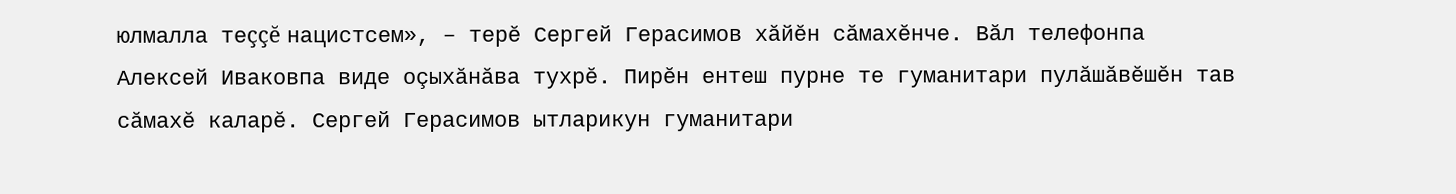юлмалла теççĕ нацистсем», – терĕ Сергей Герасимов хăйĕн сăмахĕнче. Вăл телефонпа Алексей Иваковпа виде оçыхăнăва тухрĕ. Пирĕн ентеш пурне те гуманитари пулăшăвĕшĕн тав сăмахĕ каларĕ. Сергей Герасимов ытларикун гуманитари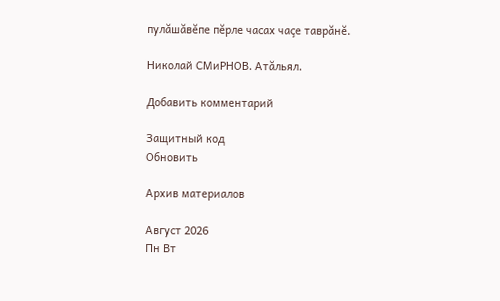пулăшăвĕпе пĕрле часах чаçе таврăнĕ.

Николай СМиРНОВ. Атăльял.

Добавить комментарий

Защитный код
Обновить

Архив материалов

Август 2026
Пн Вт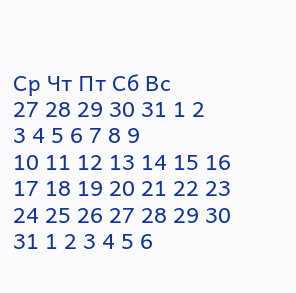Ср Чт Пт Сб Вс
27 28 29 30 31 1 2
3 4 5 6 7 8 9
10 11 12 13 14 15 16
17 18 19 20 21 22 23
24 25 26 27 28 29 30
31 1 2 3 4 5 6